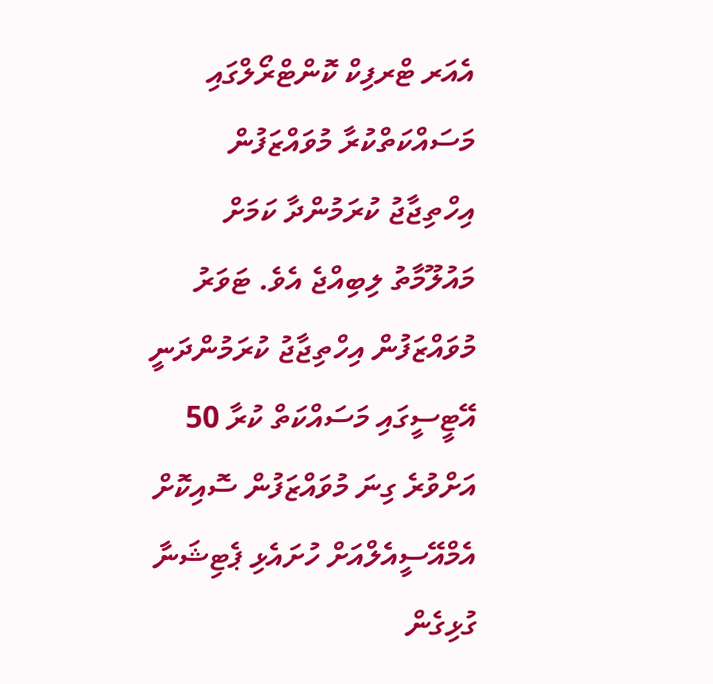އެއަރ ޓްރފިކް ކޮންޓްރޯލްގައި މަސައްކަތްކުރާ މުވައްޒަފުން އިހްތިޖާޖު ކުރަމުންދާ ކަމަށް މައުލޫމާތު ލިބިއްޖެ އެވެ. ޓަވަރު މުވައްޒަފުން އިހްތިޖާޖު ކުރަމުންދަނީ އޭޓީސީގައި މަސައްކަތް ކުރާ 50 އަށްވުރެ ގިނަ މުވައްޒަފުން ސޮއިކޮށް އެމްއޭސީއެލްއަށް ހުށައެޅި ޕެޓިޝަނާ ގުޅިގެން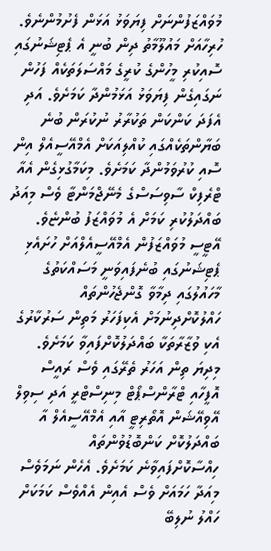މުވައްޒަފުންނަށް ފިޔަވަޅު އަޅަން ފެށުމުންނެވެ.
ހުރިހާއަށް މައުލޫމާތު ދިން ބުނީ އެ ޕެޓިޝަނުގައި ސޮއިކުރި މީހުންގެ ކުރީގެ މައްސަލަތަކެއް ފަހުން ނަގައިގެން ފިޔަވަޅު އަޅަމުންދާ ކަމަށެވެ. އަދި އެފަދަ ކަންކަން ތަކުރާރު ނުކުރަން ބުނެ ބަޔާންތަކެއްގައި ކުއްލިއަކަށް އެމްއޭސީއެލް އިން ސޮއި ކުރުވަމުންދާ ކަމަށެވެ. މިކަމާގުޅިގެން އެއާ ޓްރެފިކް ސާވިސަސްގެ މެނޭޖްމަންޓާ ވެސް މިއަދު ބައްދަލުކުރި ކަމަށް އެ މުވައްޒަފު ބުންޏެވެ.
އޭޓީސީ މުވައްޒަފުން އެމްއޭސީއެލްއަށް ހުށައެޅި ޕެޓިޝަނުގައި ބުނެފައިވަނީ މަސައްކަތުގެ މާހައުލުގައި ދިމާވާ ގޮންޖެހުންތައް ހައްލުކޮށްދިނުމަށް އެކިފަހަރު މަތިން ސަރުކާރުގެ އެކި ވުޒާރާތަކާ ބައްދަލުކޮށްފައިވާ ކަމަށެވެ. މިދިޔަ ތިން އަހަރު ތެރޭގައި ވެސް ރައީސް އޮފީހާއި ޓްރާންސްޕޯޓް މިނިސްޓްރީ އަދި ސިވިލް އޭވިއޭޝަން އޮތޯރިޓީ އާއި އެމްއޭސީއެލް އާ ބައްދަލުކޮށް ކަންބޮޑުވުންތައް ހިއްސާކޮށްފައިވާނެ ކަމަށެވެ. އެހެން ނަމަވެސް މިއަދާ ހަމައަށް ވެސް އެއިން އެއްވެސް ކަމަކަށް ހައްލު ނުލިބޭ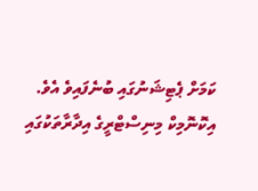ކަމަށް ޕެޓިޝަނުގައި ބުނެފައިވެ އެވެ.
އިކޮނޮމިކް މިނިސްޓްރީގެ އިދާރާތަކުގައި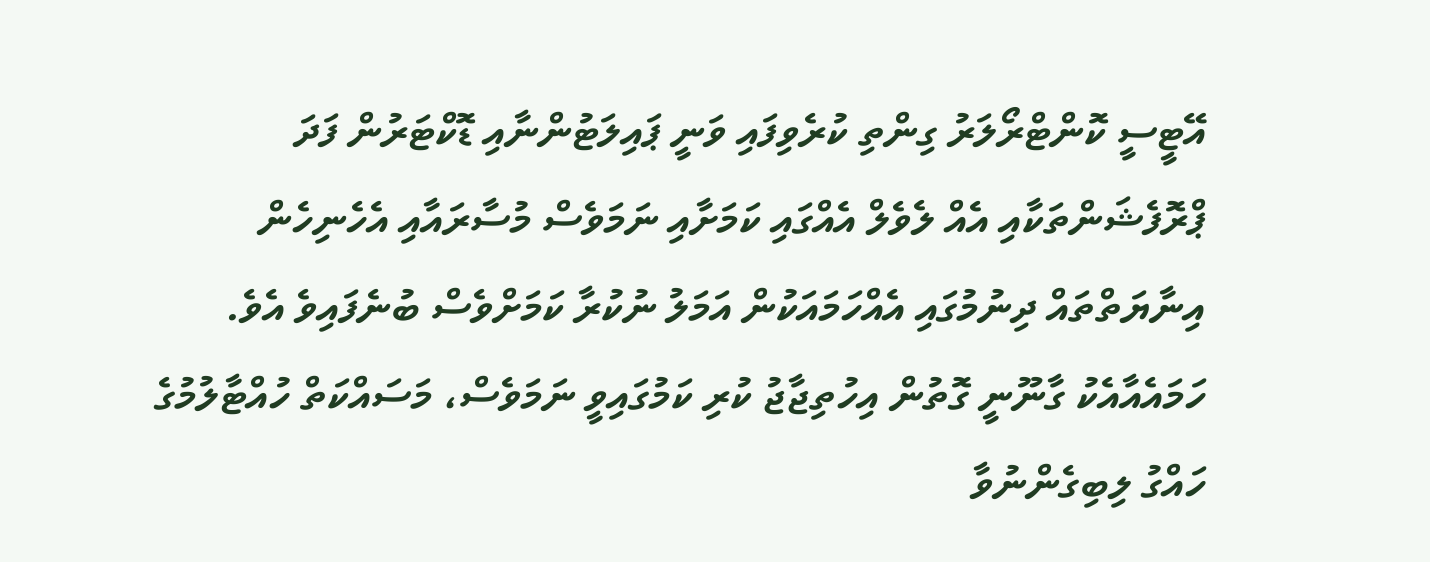އޭޓީސީ ކޮންޓްރޯލަރު ގިންތި ކުރެވިފައި ވަނީ ޕައިލަޓުންނާއި ޑޮކްޓަރުން ފަދަ ޕްރޮފެޝަންތަކާއި އެއް ލެވެލް އެއްގައި ކަމަށާއި ނަމަވެސް މުސާރައާއި އެހެނިހެން އިނާޔަތްތައް ދިނުމުގައި އެއްހަމައަކުން އަމަލު ނުކުރާ ކަމަށްވެސް ބުނެފައިވެ އެވެ. ހަމައެއާއެކު ގާނޫނީ ގޮތުން އިހުތިޖާޖު ކުރި ކަމުގައިވީ ނަމަވެސް، މަސައްކަތް ހުއްޓާލުމުގެ ހައްގު ލިބިގެންނުވާ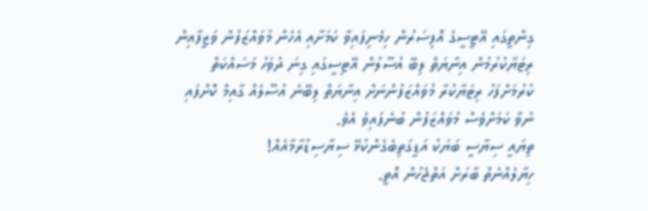ގިންތީގައި އޭޓީސީގެ އޮފިސަރުން ހިމެނިފައިވާ ކަމަށާއި އެހެން މުވައްޒަފުން ވަޒީފާއިން ރިޓަޔާކުރުމުން އިނާޔަތް ލިބޭ އުސޫލުން އޭޓިސީގައި ގިނަ ދުވަހު މަސައްކަތް ކުރުމަށްފަހު ރިޓަޔާކުރާ މުވައްޒަފުންނަށް އިނާޔަތް ލިބޭނެ އުސޫލެއް ގާއިމް ކޮށްފައި ނުވާ ކަމަށްވެސް މުވައްޒަފުން ބުނެފައިވެ އެވެ.
ތިޔައީ ސިޔާސީ ބަޔަކު އަޑީގަތިބެގެންކުޅޭ ސިޔާސިޑުރާމާއެއް!
ހިޔާލެއްނެތް ބާރަށް އަތްޖެހުން އޮތީ.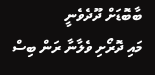ބާބޮޑަށް ދޫދެވެނީ
މައި ދޮރޯށި ވެލާނާ ރަން ބިސް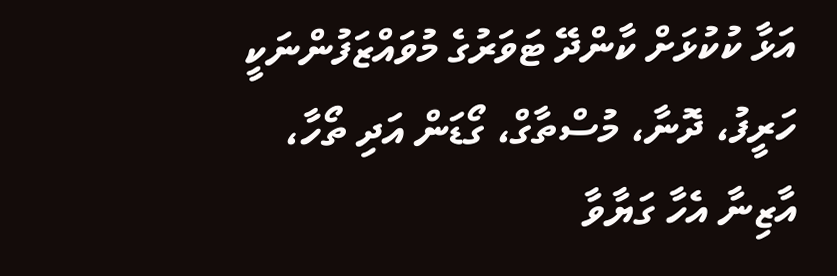އަޅާ ކުކުޅަށް ކާންދޭ ޓަވަރުގެ މުވައްޒަފުންނަކީ ހަރީފު، ދޮނާ، މުސްތާގް، ގޯޑަން އަދި ތޯހާ، އާޒިނާ އެހާ ގަޔާވާ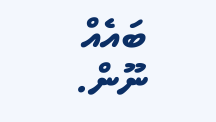ބައެއް ނޫން.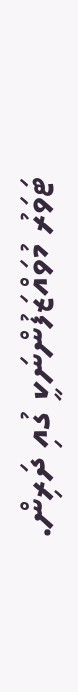ޓަވަރު މުވައްޒަފުންނަކީ ގުއި ދަރިން.